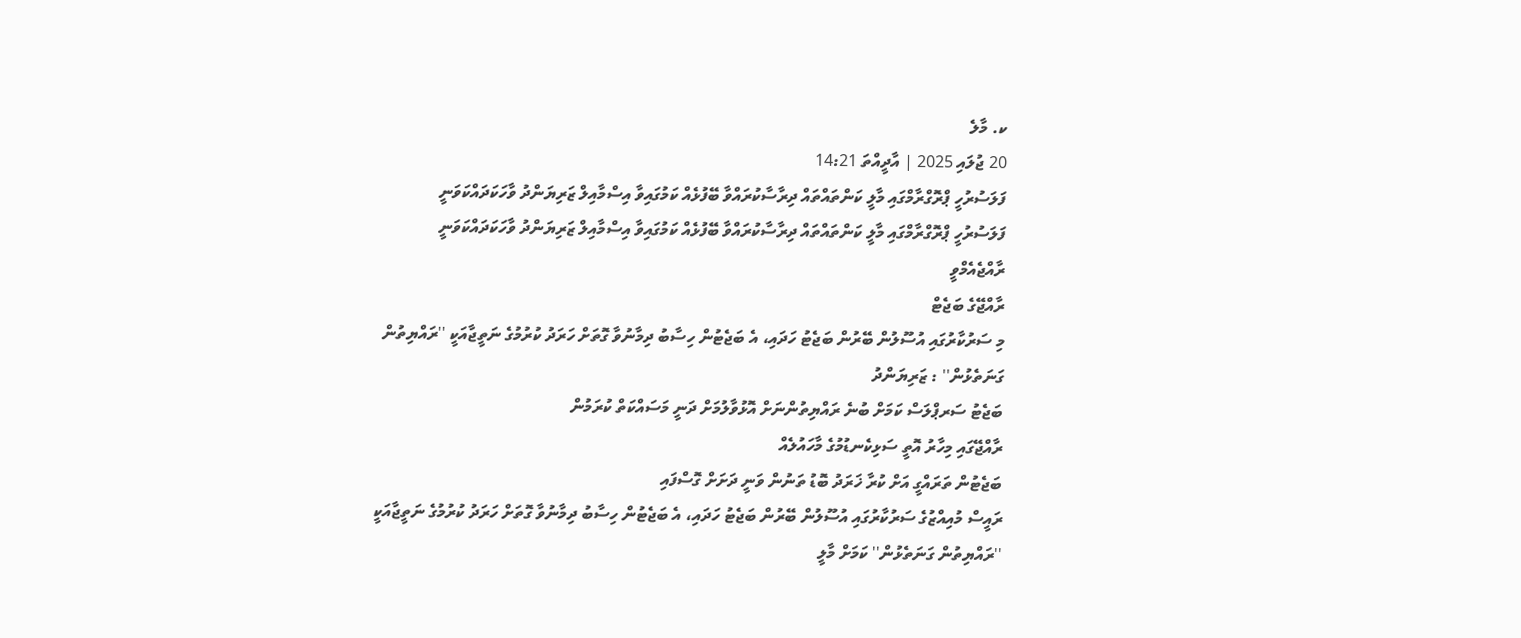ކ. މާލެ
20 ޖުލައި 2025 | އާދީއްތަ 14:21
ފަލަސުރުހީ ޕްރޮގްރާމްގައި މާލީ ކަންތައްތައް ދިރާސާކުރައްވާ ބޭފުޅެއް ކަމުގައިވާ އިސްމާއިލް ޒަރިޔަންދު ވާހަކަދައްކަވަނީ
ފަލަސުރުހީ ޕްރޮގްރާމްގައި މާލީ ކަންތައްތައް ދިރާސާކުރައްވާ ބޭފުޅެއް ކަމުގައިވާ އިސްމާއިލް ޒަރިޔަންދު ވާހަކަދައްކަވަނީ
ރާއްޖެއެމްވީ
ރާއްޖޭގެ ބަޖެޓް
މި ސަރުކާރުގައި އުސޫލުން ބޭރުން ބަޖެޓު ހަދައި، އެ ބަޖެޓުން ހިސާބު ދިމާނުވާ ގޮތަށް ހަރަދު ކުރުމުގެ ނަތީޖާއަކީ ''ރައްޔިތުން ގަނަތެޅުން'' : ޒަރިޔަންދު
ބަޖެޓު ސަރޕްލަސް ކަމަށް ބުނެ ރައްޔިތުންނަށް އޮޅުވާލުމަށް ދަނީ މަސައްކަތް ކުރަމުން
ރާއްޖޭގައި މިހާރު އޮތީ ސަޅިކެނޑުމުގެ މާހައުލެއް
ބަޖެޓުން ތަރައްގީ އަށް ކުރާ ޚަރަދު ބޮޑު ތަނުން ވަނީ ދަށަށް ގޮސްފައި
ރައީސް މުއިއްޒުގެ ސަރުކާރުގައި އުސޫލުން ބޭރުން ބަޖެޓު ހަދައި، އެ ބަޖެޓުން ހިސާބު ދިމާނުވާ ގޮތަށް ހަރަދު ކުރުމުގެ ނަތީޖާއަކީ ''ރައްޔިތުން ގަނަތެޅުން'' ކަމަށް މާލީ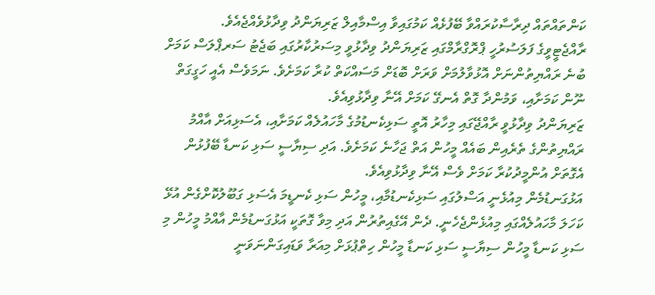ކަންތައްތައް ދިރާސާކުރައްވާ ބޭފުޅެއް ކަމުގައިވާ އިސްމާއިލް ޒަރިޔަންދު ވިދާޅުވެއްޖެއެވެ.
ރާއްޖެޓީވީގެ ފަލަސުރުހީ ޕްރޮގްރާމްގައި ޒަރިޔަންދު ވިދާޅުވީ މިސަރުކާރުގައި ބަޖެޓު ސަރޕްލަސް ކަމަށް ބުނެ ރައްޔިތުންނަށް އޮޅުވާލުމަށް ވަރަށް ބޮޑަށް މަސައްކަތް ކުރާ ކަމަށެވެ. ނަމަވެސް އެއީ ހަގީގަތް ނޫން ކަމަށާއި، ވަމުންދާ ގޮތް އެނގޭ ކަމަށް އޭނާ ވިދާޅުވިއެވެ.
ޒަރިޔަންދު ވިދާޅުވީ ރާއްޖޭގައި މިހާރު އޮތީ ސަޅިކެނޑުމުގެ މާހައުލެއް ކަމަށާއި، އެސަޅިއަށް އާއްމު ރައްޔިތުންގެ ތެރެއިން ބައެއް މީހުން އަތް ޖަހާނެ ކަމަށެވެ. އަދި ސިޔާސީ ސަޅި ކަނޑާ ބޭފުޅުން އެގޮތަށް އުންމީދުކުރާ ކަމަށް ވެސް އޭނާ ވިދާޅުވިއެވެ.
އަޅުގަނޑުމެން މިއުޅެނީ އަސްލުގައި ސަޅިކެނޑުމާއި، މީހުން ސަޅި ކެނޑީމަ އެސަޅި ގަބޫލުކޮށްގެން އުޅޭ ކަހަލަ މާހައުލެއްގައި މިއުޅެންޖެހެނީ. ދެން އޭގެއިތުރުން އަދި މިވާ ގޮތަކީ އަޅުގަނޑުމެން އާއްމު މީހުން މި ސަޅި ކަނޑާ މީހުން ސިޔާސީ ސަޅި ކަނޑާ މީހުން ހިތްޕުޅަށް މިއަރާ ވަޑައިގަންނަވަނީ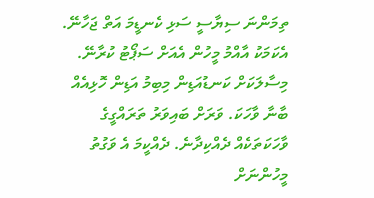ތިމަންނަ ސިޔާސީ ސަޅި ކެނޑީމަ އަތް ޖަހާނޭ. އެކަމަކު އާއްމު މީހުން އެއަށް ސަޕޯޓު ކުރާނޭ. މިސާލަކަށް ކަނޑުއަޑިން މިބިމު އަޑިން ހޮޅިއެއް ބާނާ ވާހަކަ. ވަރަށް ބައިވަރު ތަރައްގީގެ ވާހަކަތަކެއް ދެއްކިދާނެ. ދެއްކީމަ އެ ވަގުތު މީހުންނަށް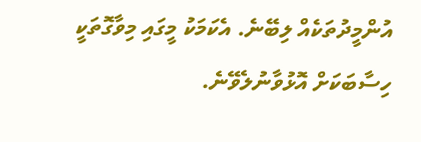އުންމީދުތަކެއް ލިބޭނެ. އެކަމަކު މީގައި މިވާގޮތަކީ ހިސާބަކަށް އޮޅުވާނުލެވޭނެ.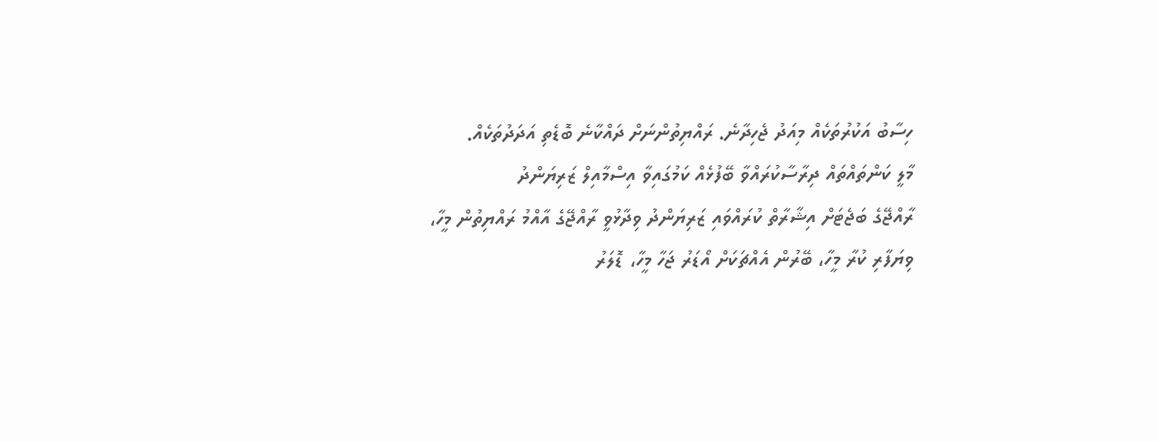ހިސާބު އަކުރުތަކެއް މިއަދު ޖެހިދާނެ. ރައްޔިތުންނަށް ދައްކާނެ ބޮޑެތި އަދަދުތަކެއް.
މާލީ ކަންތައްތައް ދިރާސާކުރައްވާ ބޭފުޅެއް ކަމުގައިވާ އިސްމާއިލް ޒަރިޔަންދު
ރާއްޖޭގެ ބަޖެޓަށް އިޝާރާތް ކުރައްވައި ޒަރިޔަންދު ވިދާޅުވީ ރާއްޖޭގެ އާއްމު ރައްޔިތުން މީހާ، ވިޔަފާރި ކުރާ މީހާ، ބޭރުން އެއްޗަކަށް އޯޑަރު ޖަހާ މީހާ، ޑޮލަރު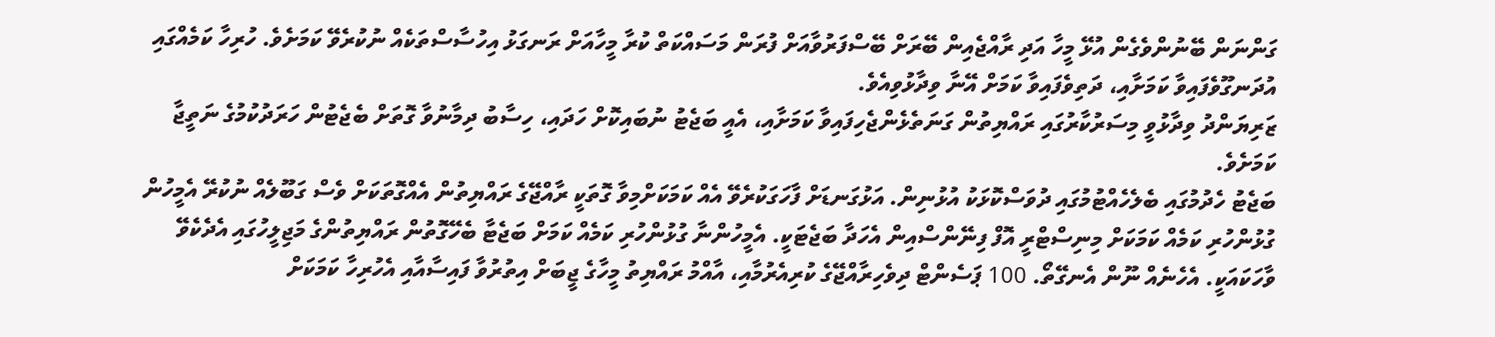ގަންނަން ބޭނުންވެގެން އުޅޭ މީހާ އަދި ރާއްޖެއިން ބޭރަށް ބޭސްފަރުވާއަށް ފުރަން މަސައްކަތް ކުރާ މީހާއަށް ރަނގަޅު އިހުސާސްތަކެއް ނުކުރެވޭ ކަމަށެވެ. ހުރިހާ ކަމެއްގައި އުދަނގޫވެފައިވާ ކަމަށާއި، ދަތިވެފައިވާ ކަމަށް އޭނާ ވިދާޅުވިއެވެ.
ޒަރިޔަންދު ވިދާޅުވީ މިސަރުކާރުގައި ރައްޔިތުން ގަނަތެޅެންޖެހިފައިވާ ކަމަށާއި، އެއީ ބަޖެޓު ނުބައިކޮށް ހަދައި، ހިސާބު ދިމާނުވާ ގޮތަށް ބެޖެޓުން ހަރަދުކުމުގެ ނަތީޖާ ކަމަށެވެ.
ބަޖެޓު ހެދުމުގައި ބެލެހެއްޓުމުގައި ދުވަސްކޮޅަކު އުޅުނިން. އަޅުގަނޑަށް ފާހަގަކުރެވޭ އެއް ކަމަކަށްމިވާ ގޮތަކީ ރާއްޖޭގެ ރައްޔިތުން އެއްގޮތަކަށް ވެސް ގަބޫލެއް ނުކުރޭ އެމީހުން ގުޅުންހުރި ކަމެއް ކަމަކަށް މިނިސްޓްރީ އޮފް ފިނޭންސްއިން އެހަދާ ބަޖެޓަކީ. އެމީހުންނާ ގުޅުންހުރި ކަމެއް ކަމަށް ބަޖެޓާ ބެހޭގޮތުން ރައްޔިތުންގެ މަޖިލީހުގައި އެދެކެވޭ ވާހަކައަކީ. އެހެނެއް ނޫން އެނގޭތޯ. 100 ޕަސެންޓް ދިވެހިރާއްޖޭގެ ކުރިއެރުމާއި، އާއްމު ރައްޔިތު މީހާގެ ޖީބަށް އިތުރުވާ ފައިސާއާއި އެހުރިހާ ކަމަކަށް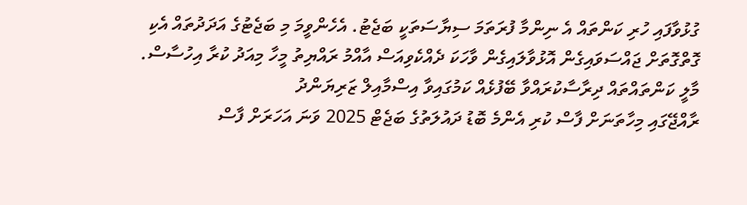ގުޅުވާފައި ހުރި ކަންތައް އެ ނިންމާ ފުރަތަމަ ސިޔާސަތަކީ ބަޖެޓު. އެހެންވީމަ މި ބަޖެޓުގެ އަދަދުތައް އެކި ގޮތްގޮތަށް ޖައްސަވައިގެން އޮޅުވާލައިގެން ވާހަކަ ދެއްކެވިއަސް އާއްމު ރައްޔިތު މީހާ މިއަދު ކުރާ އިހުސާސް.
މާލީ ކަންތައްތައް ދިރާސާކުރައްވާ ބޭފުޅެއް ކަމުގައިވާ އިސްމާއިލް ޒަރިޔަންދު
ރާއްޖޭގައި މިހާތަނަށް ފާސް ކުރި އެންމެ ބޮޑު ދައުލަތުގެ ބަޖެޓް 2025 ވަނަ އަހަރަށް ފާސް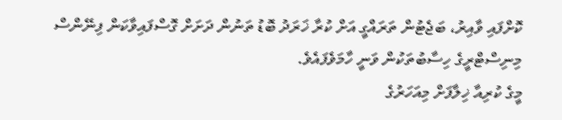ކޮށްފައި ވާއިރު، ބަޖެޓުން ތަރައްގީ އަށް ކުރާ ޚަރަދު ބޮޑު ތަނުން ދަށަށް ގޮސްފައިވާކަން ފިނޭންސް މިނިސްޓްރީގެ ހިސާބުތަކުން ވަނީ ހާމަވެފައެވެ.
މީގެ ކުރިއާ ޚިލާފަށް މިއަހަރުގެ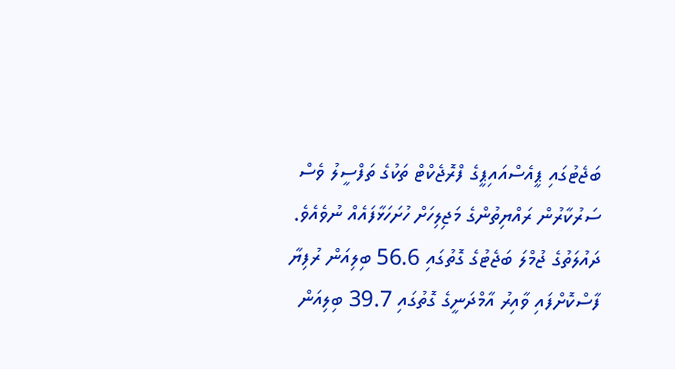ބަޖެޓުގައި ޕީއެސްއައިޕީގެ ފްރޮޖެކްޓް ތަކުގެ ތަފްސީލު ވެސް ސަރުކާރުން ރައްޔިތުންގެ މަޖިލިހަށް ހުށަހަޅާފައެއް ނުވެއެވެ.
ދައުލަތުގެ ޖުމްލަ ބަޖެޓުގެ ގޮތުގައި 56.6 ބިލިއަން ރުފިޔާ ފާސްކޮށްފައި ވާއިރު އާމްދަނީގެ ގޮތުގައި 39.7 ބިލިއަން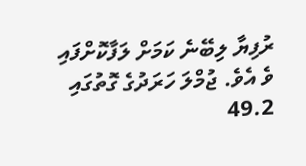ރުފިޔާ ލިބޭނެ ކަމަށް ލަފާކޮށްފައި ވެ އެވެ. ޖުމްލަ ހަރަދުގެ ގޮތުގައި 49.2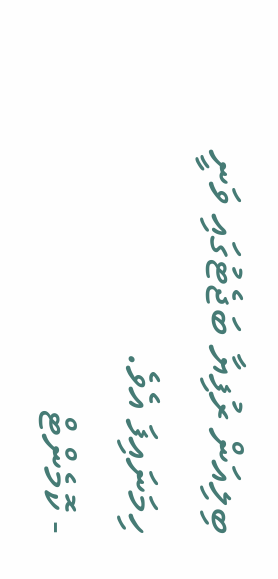ބިލިއަން ރުފިޔާ ބަޖެޓުގައި ވަނީ ހިމަނައިފަ އެވެ.
- ކޮމެންޓް